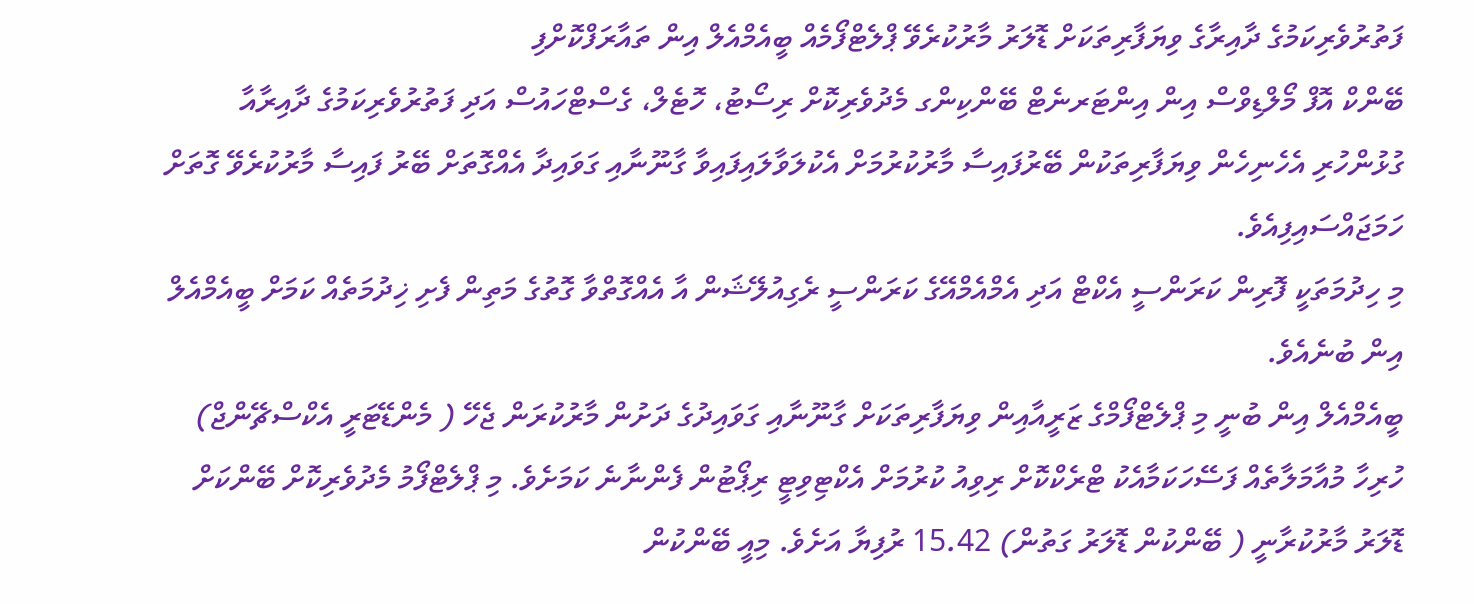ފަތުރުވެރިކަމުގެ ދާއިރާގެ ވިޔަފާރިތަކަށް ޑޮލަރު މާރުކުރެވޭ ޕްލެޓްފޯމެއް ބީއެމްއެލް އިން ތައާރަފްކޮށްފި
ބޭންކް އޮފް މޯލްޑިވްސް އިން އިންޓަރނެޓް ބޭންކިންގ މެދުވެރިކޮށް ރިސޯޓު، ހޮޓެލް، ގެސްޓްހައުސް އަދި ފަތުރުވެރިކަމުގެ ދާއިރާއާ ގުޅުންހުރި އެހެނިހެން ވިޔަފާރިތަކުން ބޭރުފައިސާ މާރުކުރުމަށް އެކުލަވާލައިފައިވާ ގާނޫނާއި ގަވައިދާ އެއްގޮތަށް ބޭރު ފައިސާ މާރުކުރެވޭ ގޮތަށް ހަމަޖައްސައިފިއެވެ.
މި ހިދުމަތަކީ ފޮރިން ކަރަންސީ އެކްޓް އަދި އެމްއެމްއޭގެ ކަރަންސީ ރެގިއުލޭޝަން އާ އެއްގޮތްވާ ގޮތުގެ މަތިން ފެށި ޚިދުމަތެއް ކަމަށް ބީއެމްއެލް އިން ބުނެއެވެ.
ބީއެމްއެލް އިން ބުނީ މި ޕްލެޓްފޯމްގެ ޒަރީއާއިން ވިޔަފާރިތަކަށް ގާނޫނާއި ގަވައިދުގެ ދަށުން މާރުކުރަން ޖެހޭ ( މެންޑޭޓަރީ އެކްސްޗޭންޖް) ހުރިހާ މުއާމަލާތެއް ފަސޭހަކަމާއެކު ޓްރެކްކޮށް ރިވިއު ކުރުމަށް އެކްޓިވިޓީ ރިޕޯޓުން ފެންނާނެ ކަމަށެވެ. މި ޕްލެޓްފޯމު މެދުވެރިކޮށް ބޭންކަށް ޑޮލަރު މާރުކުރާނީ ( ބޭންކުން ޑޮލަރު ގަތުން) 15.42 ރުފިޔާ އަށެވެ. މިއީ ބޭންކުން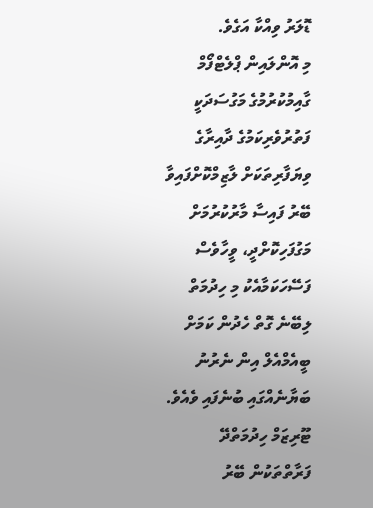ޑޮލަރު ވިއްކާ އަގެވެ.
މި އޮންލައިން ޕްލެޓްފޯމް ގާއިމުކުރުމުގެ މަގުސަދަކީ ފަތުރުވެރިކަމުގެ ދާއިރާގެ ވިޔަފާރިތަކަށް ލާޒިމްކޮށްފައިވާ ބޭރު ފައިސާ މާރުކުރުމަށް މަގުފަހިކޮށްދީ، ވީހާވެސް ފަސޭހަކަމާއެކު މި ހިދުމަތް ލިބޭނެ ގޮތް ހެދުން ކަމަށް ބީއެމްއެލް އިން ނެރުނު ބަޔާނެއްގައި ބުނެފައި ވެއެވެ.
ޓޫރިޒަމް ހިދުމަތްދޭ ފަރާތްތަކުން ބޭރު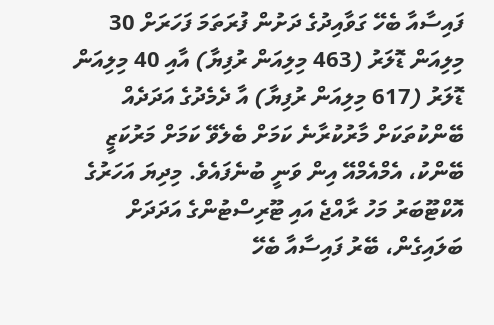ފައިސާއާ ބެހޭ ގަވާއިދުގެ ދަށުން ފުރަތަމަ ފަހަރަށް 30 މިލިއަން ޑޮލަރު (463 މިލިއަން ރުފިޔާ) އާއި 40 މިލިއަން ޑޮލަރު (617 މިލިއަން ރުފިޔާ) އާ ދެމެދުގެ އަދަދެއް ބޭންކުތަކަށް މާރުކުރާނެ ކަމަށް ބެލެވޭ ކަމަށް މަރުކަޒީ ބޭންކު، އެމްއެމްއޭ އިން ވަނީ ބުނެފައެވެ. މިދިޔަ އަހަރުގެ އޮކްޓޫބަރު މަހު ރާއްޖެ އައި ޓޫރިސްޓުންގެ އަދަދަށް ބަލައިގެން، ބޭރު ފައިސާއާ ބެހޭ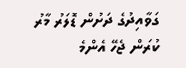ގަވާއިދުގެ ދަށުން ޑޮލަރު މާރު ކުރަން ޖެހޭ އެންމެ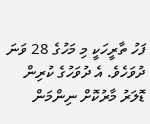ފަހު ތާރީހަކީ މި މަހުގެ 28 ވަނަ ދުވަހެވެ. އެ ދުވަހުގެ ކުރިން ޑޮލަރު މާރުކޮށް ނިންމަން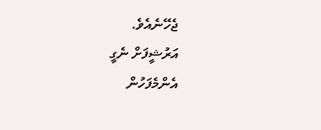ޖެހޭނެއެވެ.
އަރުޝީފަށް ނެގީ
އެންމެފަހުން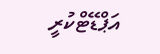އަޕްޑޭޓްކުރީ